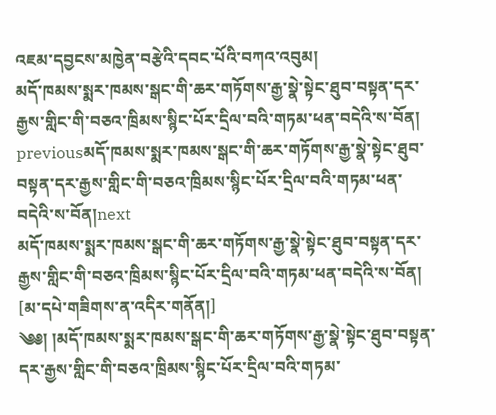འཇམ་དབྱངས་མཁྱེན་བརྩེའི་དབང་པོའི་བཀའ་འབུམ།
མདོ་ཁམས་སྨར་ཁམས་སྒང་གི་ཆར་གཏོགས་རྒྱ་སྣེ་སྟེང་ཐུབ་བསྟན་དར་རྒྱས་གླིང་གི་བཅའ་ཁྲིམས་སྙིང་པོར་དྲིལ་བའི་གཏམ་ཕན་བདེའི་ས་བོན།
previousམདོ་ཁམས་སྨར་ཁམས་སྒང་གི་ཆར་གཏོགས་རྒྱ་སྣེ་སྟེང་ཐུབ་བསྟན་དར་རྒྱས་གླིང་གི་བཅའ་ཁྲིམས་སྙིང་པོར་དྲིལ་བའི་གཏམ་ཕན་བདེའི་ས་བོན།next
མདོ་ཁམས་སྨར་ཁམས་སྒང་གི་ཆར་གཏོགས་རྒྱ་སྣེ་སྟེང་ཐུབ་བསྟན་དར་རྒྱས་གླིང་གི་བཅའ་ཁྲིམས་སྙིང་པོར་དྲིལ་བའི་གཏམ་ཕན་བདེའི་ས་བོན།
[མ་དཔེ་གཟིགས་ན་འདིར་གནོན།]
༄༅། །མདོ་ཁམས་སྨར་ཁམས་སྒང་གི་ཆར་གཏོགས་རྒྱ་སྣེ་སྟེང་ཐུབ་བསྟན་དར་རྒྱས་གླིང་གི་བཅའ་ཁྲིམས་སྙིང་པོར་དྲིལ་བའི་གཏམ་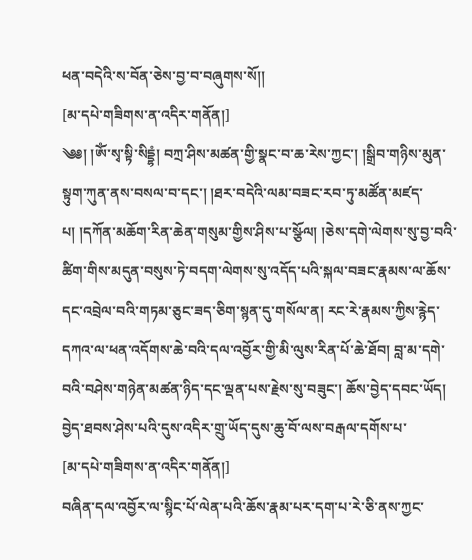ཕན་བདེའི་ས་བོན་ཅེས་བྱ་བ་བཞུགས་སོ།།
[མ་དཔེ་གཟིགས་ན་འདིར་གནོན།]
༄༅། །ཨོཾ་སྭ་སྟི་སིདྡྷཾ། བཀྲ་ཤིས་མཚན་གྱི་སྣང་བ་ཆ་རེས་ཀྱང་། །སྒྲིབ་གཉིས་མུན་སྟུག་ཀུན་ནས་བསལ་བ་དང་། །ཐར་བདེའི་ལམ་བཟང་རབ་ཏུ་མཚོན་མཛད་པ། །དཀོན་མཆོག་རིན་ཆེན་གསུམ་གྱིས་ཤིས་པ་སྩོལ། །ཅེས་དགེ་ལེགས་སུ་བྱ་བའི་ཚིག་གིས་མདུན་བསུས་ཏེ་བདག་ལེགས་སུ་འདོད་པའི་སྐལ་བཟང་རྣམས་ལ་ཆོས་དང་འབྲེལ་བའི་གཏམ་ཅུང་ཟད་ཅིག་སྙན་དུ་གསོལ་ན། རང་རེ་རྣམས་ཀྱིས་རྙེད་དཀའ་ལ་ཕན་འདོགས་ཆེ་བའི་དལ་འབྱོར་གྱི་མི་ལུས་རིན་པོ་ཆེ་ཐོབ། བླ་མ་དགེ་བའི་བཤེས་གཉེན་མཚན་ཉིད་དང་ལྡན་པས་རྗེས་སུ་བཟུང་། ཆོས་བྱེད་དབང་ཡོད། བྱེད་ཐབས་ཤེས་པའི་དུས་འདིར་གྲུ་ཡོད་དུས་ཆུ་བོ་ལས་བརྒལ་དགོས་པ་
[མ་དཔེ་གཟིགས་ན་འདིར་གནོན།]
བཞིན་དལ་འབྱོར་ལ་སྙིང་པོ་ལེན་པའི་ཆོས་རྣམ་པར་དག་པ་རེ་ཅི་ནས་ཀྱང་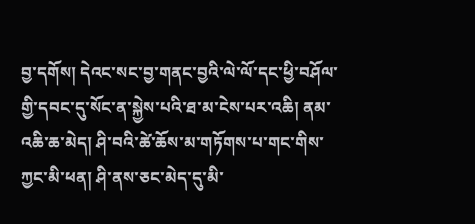བྱ་དགོས། དེའང་སང་བྱ་གནང་བྱའི་ལེ་ལོ་དང་ཕྱི་བཤོལ་གྱི་དབང་དུ་སོང་ན་སྐྱེས་པའི་ཐ་མ་ངེས་པར་འཆི། ནམ་འཆི་ཆ་མེད། ཤི་བའི་ཚེ་ཆོས་མ་གཏོགས་པ་གང་གིས་ཀྱང་མི་ཕན། ཤི་ནས་ཅང་མེད་དུ་མི་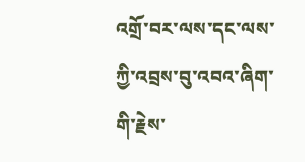འགྲོ་བར་ལས་དང་ལས་ཀྱི་འབྲས་བུ་འབའ་ཞིག་གི་རྗེས་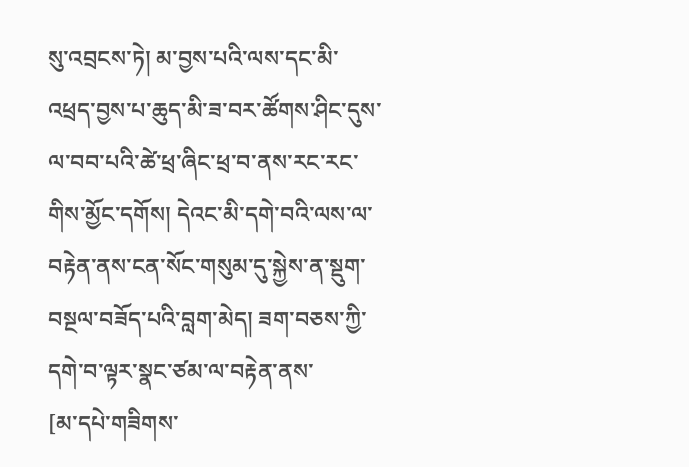སུ་འབྲངས་ཏེ། མ་བྱས་པའི་ལས་དང་མི་འཕྲད་བྱས་པ་ཆུད་མི་ཟ་བར་ཚོགས་ཤིང་དུས་ལ་བབ་པའི་ཚེ་ཕྲ་ཞིང་ཕྲ་བ་ནས་རང་རང་གིས་མྱོང་དགོས། དེའང་མི་དགེ་བའི་ལས་ལ་བརྟེན་ནས་ངན་སོང་གསུམ་དུ་སྐྱེས་ན་སྡུག་བསྔལ་བཟོད་པའི་བླག་མེད། ཟག་བཅས་ཀྱི་དགེ་བ་ལྟར་སྣང་ཙམ་ལ་བརྟེན་ནས་
[མ་དཔེ་གཟིགས་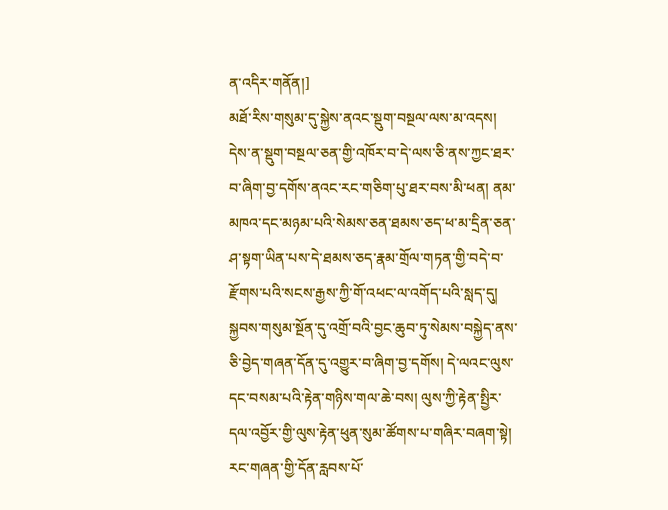ན་འདིར་གནོན།]
མཐོ་རིས་གསུམ་དུ་སྐྱེས་ནའང་སྡུག་བསྔལ་ལས་མ་འདས། དེས་ན་སྡུག་བསྔལ་ཅན་གྱི་འཁོར་བ་དེ་ལས་ཅི་ནས་ཀྱང་ཐར་བ་ཞིག་བྱ་དགོས་ནའང་རང་གཅིག་པུ་ཐར་བས་མི་ཕན། ནམ་མཁའ་དང་མཉམ་པའི་སེམས་ཅན་ཐམས་ཅད་ཕ་མ་དྲིན་ཅན་ཤ་སྟག་ཡིན་པས་དེ་ཐམས་ཅད་རྣམ་གྲོལ་གཏན་གྱི་བདེ་བ་རྫོགས་པའི་སངས་རྒྱས་ཀྱི་གོ་འཕང་ལ་འགོད་པའི་སླད་དུ། སྐྱབས་གསུམ་སྔོན་དུ་འགྲོ་བའི་བྱང་ཆུབ་ཏུ་སེམས་བསྐྱེད་ནས་ཅི་བྱེད་གཞན་དོན་དུ་འགྱུར་བ་ཞིག་བྱ་དགོས། དེ་ལའང་ལུས་དང་བསམ་པའི་རྟེན་གཉིས་གལ་ཆེ་བས། ལུས་ཀྱི་རྟེན་སྤྱིར་དལ་འབྱོར་གྱི་ལུས་རྟེན་ཕུན་སུམ་ཚོགས་པ་གཞིར་བཞག་སྟེ། རང་གཞན་གྱི་དོན་རླབས་པོ་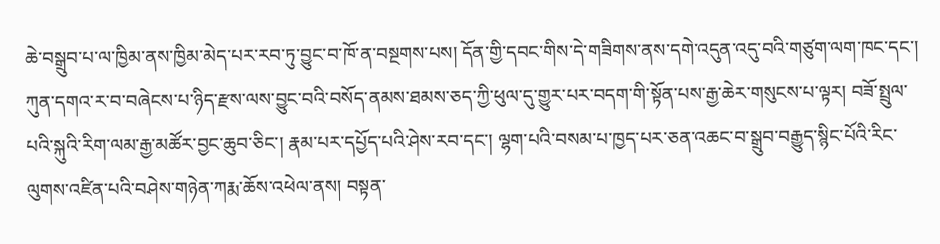ཆེ་བསྒྲུབ་པ་ལ་ཁྱིམ་ནས་ཁྱིམ་མེད་པར་རབ་ཏུ་བྱུང་བ་ཁོ་ན་བསྔགས་པས། དོན་གྱི་དབང་གིས་དེ་གཟིགས་ནས་དགེ་འདུན་འདུ་བའི་གཙུག་ལག་ཁང་དང་། ཀུན་དགའ་ར་བ་བཞེངས་པ་ཉིད་རྫས་ལས་བྱུང་བའི་བསོད་ནམས་ཐམས་ཅད་ཀྱི་ཕུལ་དུ་གྱུར་པར་བདག་གི་སྟོན་པས་རྒྱ་ཆེར་གསུངས་པ་ལྟར། བཟོ་སྤྲུལ་པའི་སྐུའི་རིག་ལམ་རྒྱ་མཚོར་བྱང་ཆུབ་ཅིང་། རྣམ་པར་དཔྱོད་པའི་ཤེས་རབ་དང་། ལྷག་པའི་བསམ་པ་ཁྱད་པར་ཅན་འཆང་བ་སྒྲུབ་བརྒྱུད་སྙིང་པོའི་རིང་ལུགས་འཛིན་པའི་བཤེས་གཉེན་ཀརྨ་ཆོས་འཕེལ་ནས། བསྟན་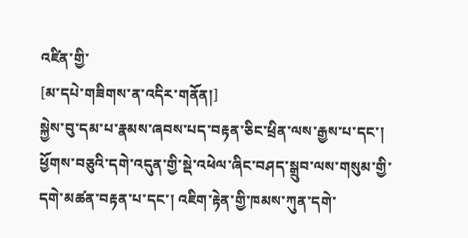འཛིན་གྱི་
[མ་དཔེ་གཟིགས་ན་འདིར་གནོན།]
སྐྱེས་བུ་དམ་པ་རྣམས་ཞབས་པད་བརྟན་ཅིང་ཕྲིན་ལས་རྒྱས་པ་དང་། ཕྱོགས་བཅུའི་དགེ་འདུན་གྱི་སྡེ་འཕེལ་ཞིང་བཤད་སྒྲུབ་ལས་གསུམ་གྱི་དགེ་མཚན་བརྟན་པ་དང་། འཇིག་རྟེན་གྱི་ཁམས་ཀུན་དགེ་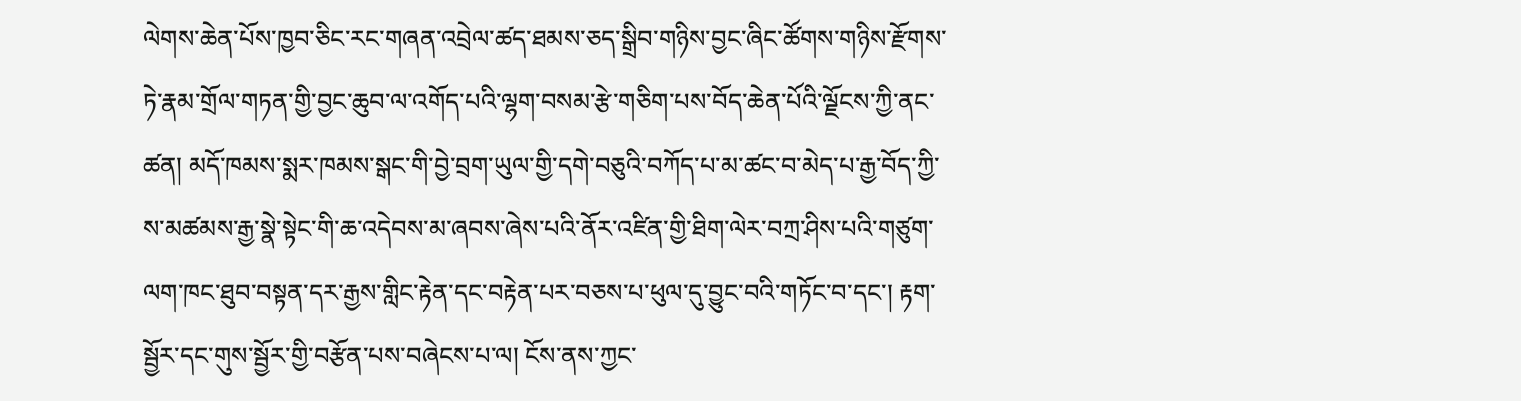ལེགས་ཆེན་པོས་ཁྱབ་ཅིང་རང་གཞན་འབྲེལ་ཚད་ཐམས་ཅད་སྒྲིབ་གཉིས་བྱང་ཞིང་ཚོགས་གཉིས་རྫོགས་ཏེ་རྣམ་གྲོལ་གཏན་གྱི་བྱང་ཆུབ་ལ་འགོད་པའི་ལྷག་བསམ་རྩེ་གཅིག་པས་བོད་ཆེན་པོའི་ལྗོངས་ཀྱི་ནང་ཚན། མདོ་ཁམས་སྨར་ཁམས་སྒང་གི་བྱེ་བྲག་ཡུལ་གྱི་དགེ་བཅུའི་བཀོད་པ་མ་ཚང་བ་མེད་པ་རྒྱ་བོད་ཀྱི་ས་མཚམས་རྒྱ་སྣེ་སྟེང་གི་ཆ་འདེབས་མ་ཞབས་ཞེས་པའི་ནོར་འཛིན་གྱི་ཐིག་ལེར་བཀྲ་ཤིས་པའི་གཙུག་ལག་ཁང་ཐུབ་བསྟན་དར་རྒྱས་གླིང་རྟེན་དང་བརྟེན་པར་བཅས་པ་ཕུལ་དུ་བྱུང་བའི་གཏོང་བ་དང་། རྟག་སྦྱོར་དང་གུས་སྦྱོར་གྱི་བརྩོན་པས་བཞེངས་པ་ལ། ངོས་ནས་ཀྱང་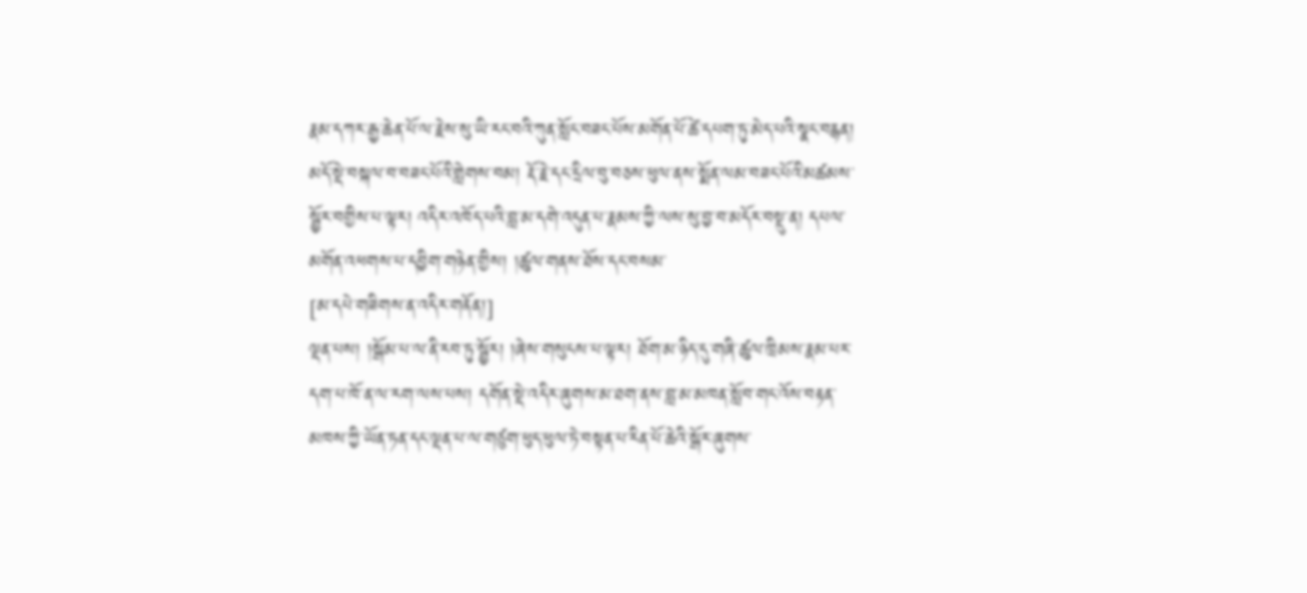རྣམ་དཀར་རྒྱ་ཆེན་པོ་ལ་རྗེས་སུ་ཡི་རང་བའི་ཀུན་སློང་བཟང་པོས་མགོན་པོ་ཚེ་དཔག་ཏུ་མེད་པའི་སྣང་བརྙན། མདོ་སྡེ་བསྐལ་བ་བཟང་པོའི་གླེགས་བམ། རྡོ་རྗེ་དང་དྲིལ་བུ་བཅས་ཕུལ་ནས་སྨོན་ལམ་བཟང་པོའི་མཚམས་སྦྱོར་བགྱིས་པ་ལྟར། འདིར་འཁོད་པའི་བླ་མ་དགེ་འདུན་པ་རྣམས་ཀྱི་ལས་སུ་བྱ་བ་མདོར་བསྡུ་ན། དཔལ་མགོན་འཕགས་པ་དབྱིག་གཉེན་གྱིས། །ཚུལ་གནས་ཐོས་དང་བསམ་
[མ་དཔེ་གཟིགས་ན་འདིར་གནོན།]
ལྡན་པས། །སྒོམ་པ་ལ་ནི་རབ་ཏུ་སྦྱོར། །ཞེས་གསུངས་པ་ལྟར། ཐོག་མ་ཉིད་དུ་གཞི་ཚུལ་ཁྲིམས་རྣམ་པར་དག་པ་ཁོ་ན་ལ་རག་ལས་པས། དགོན་སྡེ་འདིར་ཞུགས་མ་ཐག་ནས་བླ་མ་མཁན་སློབ་གང་འོས་བརྟན་མཁས་ཀྱི་ཡོན་ཏན་དང་ལྡན་པ་ལ་གཙུག་ཕུད་ཕུལ་ཏེ་བསྟན་པ་རིན་པོ་ཆེའི་སྒོར་ཞུགས་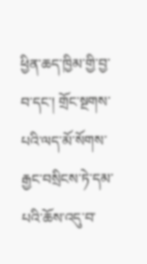ཕྱིན་ཆད་ཁྱིམ་གྱི་བྱ་བ་དང་། གྲོང་སྔགས་པའི་ལད་མོ་སོགས་རྒྱང་བསྲིངས་ཏེ་དམ་པའི་ཆོས་འདུ་བ་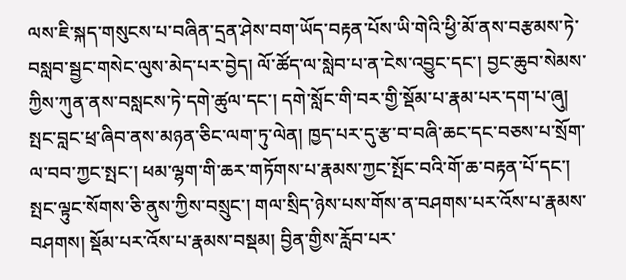ལས་ཇི་སྐད་གསུངས་པ་བཞིན་དྲན་ཤེས་བག་ཡོད་བརྟན་པོས་ཡི་གེའི་ཕྱི་མོ་ནས་བརྩམས་ཏེ་བསླབ་སྦྱང་གསེང་ལུས་མེད་པར་བྱེད། ལོ་ཚོད་ལ་སླེབ་པ་ན་ངེས་འབྱུང་དང་། བྱང་ཆུབ་སེམས་ཀྱིས་ཀུན་ནས་བསླངས་ཏེ་དགེ་ཚུལ་དང་། དགེ་སློང་གི་བར་གྱི་སྡོམ་པ་རྣམ་པར་དག་པ་ཞུ། སྤང་བླང་ཕྲ་ཞིབ་ནས་མཉན་ཅིང་ལག་ཏུ་ལེན། ཁྱད་པར་དུ་རྩ་བ་བཞི་ཆང་དང་བཅས་པ་སྲོག་ལ་བབ་ཀྱང་སྤང་། ཕམ་ལྷག་གི་ཆར་གཏོགས་པ་རྣམས་ཀྱང་སྤོང་བའི་གོ་ཆ་བརྟན་པོ་དང་། སྤང་ལྟུང་སོགས་ཅི་ནུས་ཀྱིས་བསྲུང་། གལ་སྲིད་ཉེས་པས་གོས་ན་བཤགས་པར་འོས་པ་རྣམས་བཤགས། སྡོམ་པར་འོས་པ་རྣམས་བསྡམ། བྱིན་གྱིས་རློབ་པར་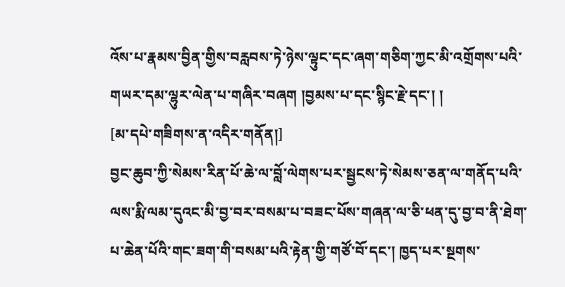འོས་པ་རྣམས་བྱིན་གྱིས་བརླབས་ཏེ་ཉེས་ལྟུང་དང་ཞག་གཅིག་ཀྱང་མི་འགྲོགས་པའི་གཡར་དམ་ལྷུར་ལེན་པ་གཞིར་བཞག །བྱམས་པ་དང་སྙིང་རྗེ་དང་། །
[མ་དཔེ་གཟིགས་ན་འདིར་གནོན།]
བྱང་ཆུབ་ཀྱི་སེམས་རིན་པོ་ཆེ་ལ་བློ་ལེགས་པར་སྦྱངས་ཏེ་སེམས་ཅན་ལ་གནོད་པའི་ལས་རྨི་ལམ་དུའང་མི་བྱ་བར་བསམ་པ་བཟང་པོས་གཞན་ལ་ཅི་ཕན་དུ་བྱ་བ་ནི་ཐེག་པ་ཆེན་པོའི་གང་ཟག་གི་བསམ་པའི་རྟེན་གྱི་གཙོ་བོ་དང་། ཁྱད་པར་སྔགས་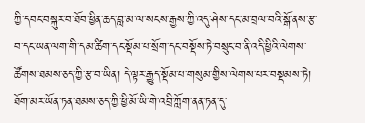ཀྱི་དབང་བསྐུར་བ་ཐོབ་ཕྱིན་ཆད་བླ་མ་ལ་སངས་རྒྱས་ཀྱི་འདུ་ཤེས་དང་མ་བྲལ་བའི་སྒོ་ནས་རྩ་བ་དང་ཡན་ལག་གི་དམ་ཚིག་དང་སྡོམ་པ་སྲོག་དང་བསྡོས་ཏེ་བསྲུང་བ་ནི་འདི་ཕྱིའི་ལེགས་ཚོགས་ཐམས་ཅད་ཀྱི་རྩ་བ་ཡིན། དེ་ལྟར་རྒྱུད་སྡོམ་པ་གསུམ་གྱིས་ལེགས་པར་བསྡམས་ཏེ། ཐོག་མར་ཡོན་ཏན་ཐམས་ཅད་ཀྱི་ཕྱི་མོ་ཡི་གེ་འབྲི་ཀློག་ནན་ཏན་དུ་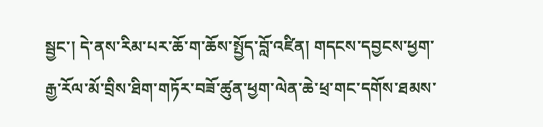སྦྱང་། དེ་ནས་རིམ་པར་ཆོ་ག་ཆོས་སྤྱོད་བློ་འཛིན། གདངས་དབྱངས་ཕྱག་རྒྱ་རོལ་མོ་བྲིས་ཐིག་གཏོར་བཟོ་ཚུན་ཕྱག་ལེན་ཆེ་ཕྲ་གང་དགོས་ཐམས་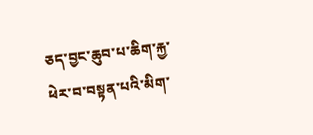ཅད་བྱང་ཆུབ་པ་ཆིག་རྐྱ་ཕེར་བ་བསྟན་པའི་མིག་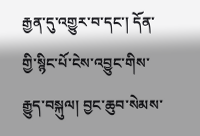རྒྱན་དུ་འགྱུར་བ་དང་། དོན་གྱི་སྙིང་པོ་ངེས་འབྱུང་གིས་རྒྱུད་བསྐུལ། བྱང་ཆུབ་སེམས་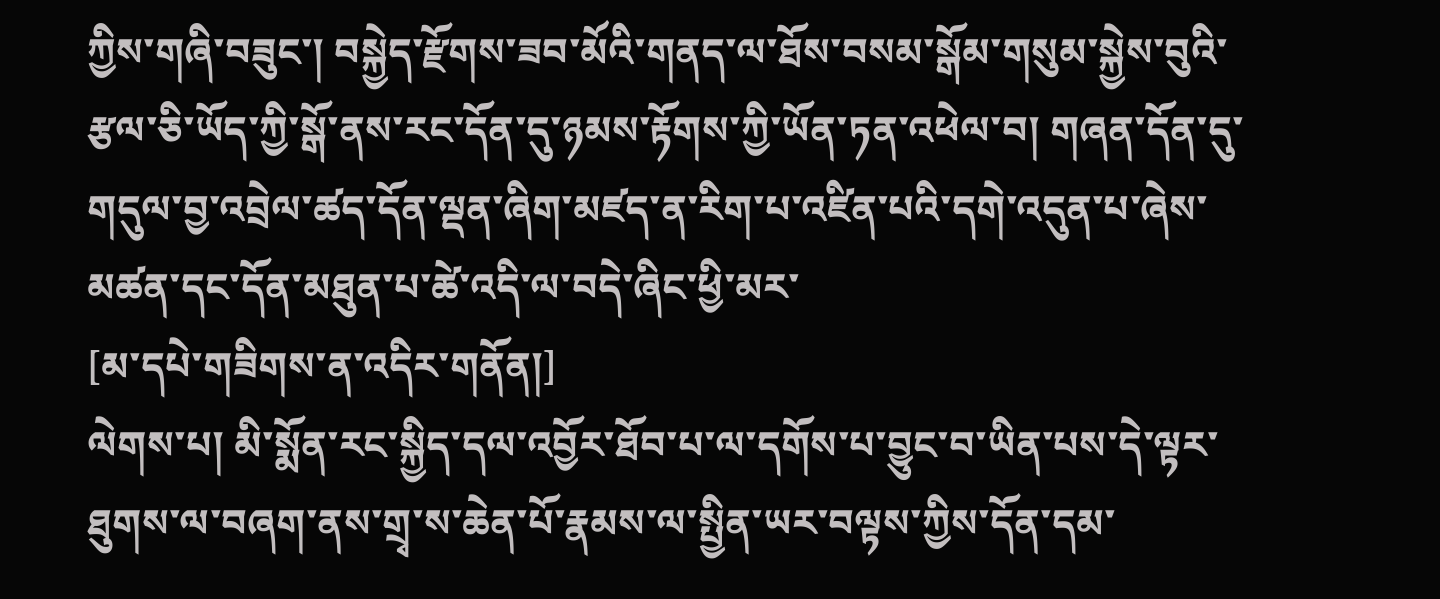ཀྱིས་གཞི་བཟུང་། བསྐྱེད་རྫོགས་ཟབ་མོའི་གནད་ལ་ཐོས་བསམ་སྒོམ་གསུམ་སྐྱེས་བུའི་རྩལ་ཅི་ཡོད་ཀྱི་སྒོ་ནས་རང་དོན་དུ་ཉམས་རྟོགས་ཀྱི་ཡོན་ཏན་འཕེལ་བ། གཞན་དོན་དུ་གདུལ་བྱ་འབྲེལ་ཚད་དོན་ལྡན་ཞིག་མཛད་ན་རིག་པ་འཛིན་པའི་དགེ་འདུན་པ་ཞེས་མཚན་དང་དོན་མཐུན་པ་ཚེ་འདི་ལ་བདེ་ཞིང་ཕྱི་མར་
[མ་དཔེ་གཟིགས་ན་འདིར་གནོན།]
ལེགས་པ། མི་སྨོན་རང་སྐྱིད་དལ་འབྱོར་ཐོབ་པ་ལ་དགོས་པ་བྱུང་བ་ཡིན་པས་དེ་ལྟར་ཐུགས་ལ་བཞག་ནས་གྲྭ་ས་ཆེན་པོ་རྣམས་ལ་སྤྱིན་ཡར་བལྟས་ཀྱིས་དོན་དམ་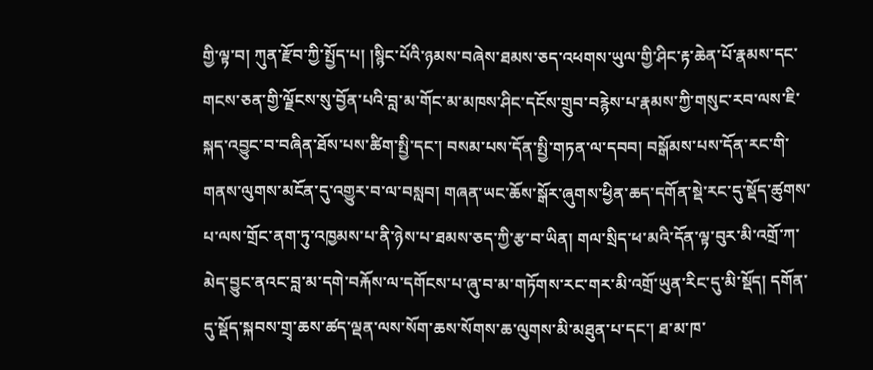གྱི་ལྟ་བ། ཀུན་རྫོབ་ཀྱི་སྤྱོད་པ། །སྙིང་པོའི་ཉམས་བཞེས་ཐམས་ཅད་འཕགས་ཡུལ་གྱི་ཤིང་རྟ་ཆེན་པོ་རྣམས་དང་གངས་ཅན་གྱི་ལྗོངས་སུ་བྱོན་པའི་བླ་མ་གོང་མ་མཁས་ཤིང་དངོས་གྲུབ་བརྙེས་པ་རྣམས་ཀྱི་གསུང་རབ་ལས་ཇི་སྐད་འབྱུང་བ་བཞིན་ཐོས་པས་ཚིག་སྤྱི་དང་། བསམ་པས་དོན་སྤྱི་གཏན་ལ་དབབ། བསྒོམས་པས་དོན་རང་གི་གནས་ལུགས་མངོན་དུ་འགྱུར་བ་ལ་བསླབ། གཞན་ཡང་ཆོས་སྒོར་ཞུགས་ཕྱིན་ཆད་དགོན་སྡེ་རང་དུ་སྡོད་ཚུགས་པ་ལས་གྲོང་ནག་ཏུ་འཁྱམས་པ་ནི་ཉེས་པ་ཐམས་ཅད་ཀྱི་རྩ་བ་ཡིན། གལ་སྲིད་ཕ་མའི་དོན་ལྟ་བུར་མི་འགྲོ་ཀ་མེད་བྱུང་ནའང་བླ་མ་དགེ་བརྐོས་ལ་དགོངས་པ་ཞུ་བ་མ་གཏོགས་རང་གར་མི་འགྲོ་ཡུན་རིང་དུ་མི་སྡོད། དགོན་དུ་སྡོད་སྐབས་གྲྭ་ཆས་ཚད་ལྡན་ལས་སོག་ཆས་སོགས་ཆ་ལུགས་མི་མཐུན་པ་དང་། ཐ་མ་ཁ་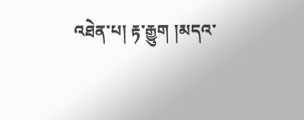འཐེན་པ། རྟ་རྒྱུག །མདའ་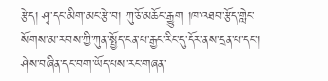རྩེད། ཤྭ་དང་མིག་མང་རྩེ་བ། ཀུ་ཅོ་མཆོང་རྒྱུག །ཁ་འཐབ་རྩོད་གླེང་སོགས་མ་རབས་ཀྱི་ཀུན་སྤྱོད་ངན་པ་རྒྱང་རིང་དུ་དོར་ནས་དྲན་པ་དང་། ཤེས་བཞིན་དང་བག་ཡོད་པས་རང་གཞན་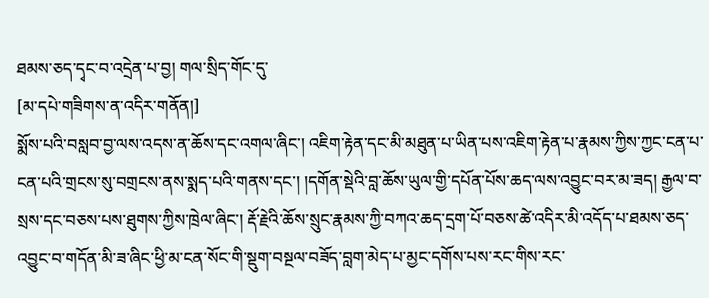ཐམས་ཅད་དྭང་བ་འདྲེན་པ་བྱ། གལ་སྲིད་གོང་དུ་
[མ་དཔེ་གཟིགས་ན་འདིར་གནོན།]
སྨོས་པའི་བསླབ་བྱ་ལས་འདས་ན་ཆོས་དང་འགལ་ཞིང་། འཇིག་རྟེན་དང་མི་མཐུན་པ་ཡིན་པས་འཇིག་རྟེན་པ་རྣམས་ཀྱིས་ཀྱང་ངན་པ་ངན་པའི་གྲངས་སུ་བགྲངས་ནས་སྨད་པའི་གནས་དང་། །དགོན་སྡེའི་བླ་ཆོས་ཡུལ་གྱི་དཔོན་པོས་ཆད་ལས་འབྱུང་བར་མ་ཟད། རྒྱལ་བ་སྲས་དང་བཅས་པས་ཐུགས་ཀྱིས་ཁྲེལ་ཞིང་། རྡོ་རྗེའི་ཆོས་སྲུང་རྣམས་ཀྱི་བཀའ་ཆད་དྲག་པོ་བཅས་ཚེ་འདིར་མི་འདོད་པ་ཐམས་ཅད་འབྱུང་བ་གདོན་མི་ཟ་ཞིང་ཕྱི་མ་ངན་སོང་གི་སྡུག་བསྔལ་བཟོད་བླག་མེད་པ་མྱང་དགོས་པས་རང་གིས་རང་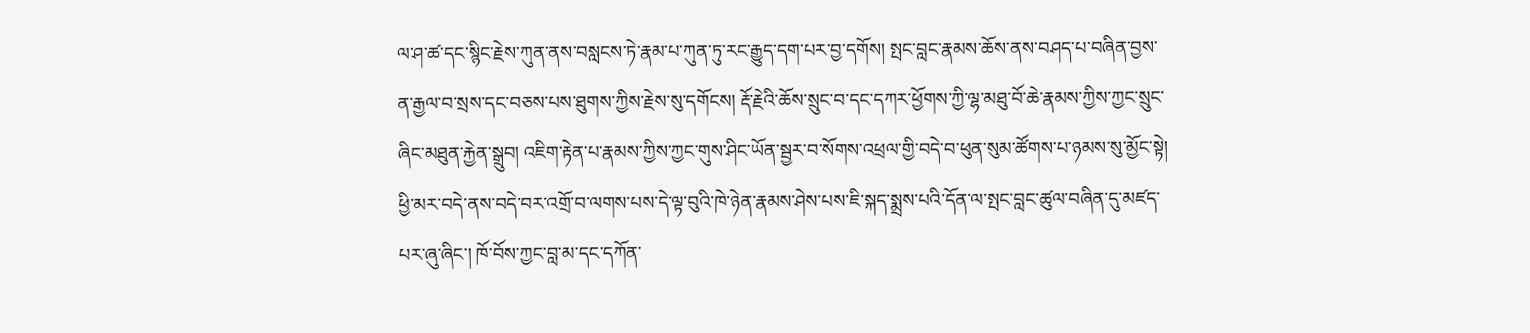ལ་ཤ་ཚ་དང་སྙིང་རྗེས་ཀུན་ནས་བསླངས་ཏེ་རྣམ་པ་ཀུན་ཏུ་རང་རྒྱུད་དག་པར་བྱ་དགོས། སྤང་བླང་རྣམས་ཆོས་ནས་བཤད་པ་བཞིན་བྱས་ན་རྒྱལ་བ་སྲས་དང་བཅས་པས་ཐུགས་ཀྱིས་རྗེས་སུ་དགོངས། རྡོ་རྗེའི་ཆོས་སྲུང་བ་དང་དཀར་ཕྱོགས་ཀྱི་ལྷ་མཐུ་བོ་ཆེ་རྣམས་ཀྱིས་ཀྱང་སྲུང་ཞིང་མཐུན་རྐྱེན་སྒྲུབ། འཇིག་རྟེན་པ་རྣམས་ཀྱིས་ཀྱང་གུས་ཤིང་ཡོན་སྦྱར་བ་སོགས་འཕྲལ་གྱི་བདེ་བ་ཕུན་སུམ་ཚོགས་པ་ཉམས་སུ་མྱོང་སྟེ། ཕྱི་མར་བདེ་ནས་བདེ་བར་འགྲོ་བ་ལགས་པས་དེ་ལྟ་བུའི་ཁེ་ཉེན་རྣམས་ཤེས་པས་ཇི་སྐད་སྨྲས་པའི་དོན་ལ་སྤང་བླང་ཚུལ་བཞིན་དུ་མཛད་པར་ཞུ་ཞིང་། ཁོ་བོས་ཀྱང་བླ་མ་དང་དཀོན་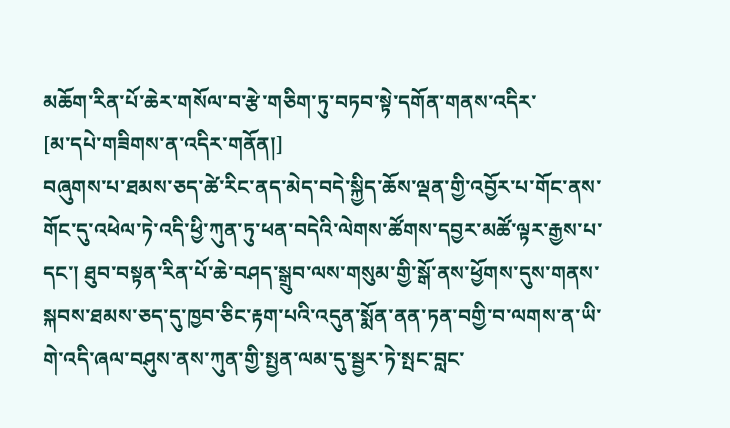མཆོག་རིན་པོ་ཆེར་གསོལ་བ་རྩེ་གཅིག་ཏུ་བཏབ་སྟེ་དགོན་གནས་འདིར་
[མ་དཔེ་གཟིགས་ན་འདིར་གནོན།]
བཞུགས་པ་ཐམས་ཅད་ཚེ་རིང་ནད་མེད་བདེ་སྐྱིད་ཆོས་ལྡན་གྱི་འབྱོར་པ་གོང་ནས་གོང་དུ་འཕེལ་ཏེ་འདི་ཕྱི་ཀུན་ཏུ་ཕན་བདེའི་ལེགས་ཚོགས་དབྱར་མཚོ་ལྟར་རྒྱས་པ་དང་། ཐུབ་བསྟན་རིན་པོ་ཆེ་བཤད་སྒྲུབ་ལས་གསུམ་གྱི་སྒོ་ནས་ཕྱོགས་དུས་གནས་སྐབས་ཐམས་ཅད་དུ་ཁྱབ་ཅིང་རྟག་པའི་འདུན་སྨོན་ནན་ཏན་བགྱི་བ་ལགས་ན་ཡི་གེ་འདི་ཞལ་བཤུས་ནས་ཀུན་གྱི་སྤྱན་ལམ་དུ་སྦྱར་ཏེ་སྤང་བླང་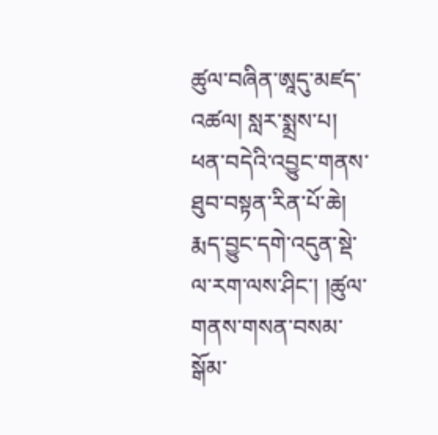ཚུལ་བཞིན་ཨཱདུ་མཛད་འཚལ། སླར་སྨྲས་པ། ཕན་བདེའི་འབྱུང་གནས་ཐུབ་བསྟན་རིན་པོ་ཆེ། རྨད་བྱུང་དགེ་འདུན་སྡེ་ལ་རག་ལས་ཤིང་། །ཚུལ་གནས་གསན་བསམ་སྒོམ་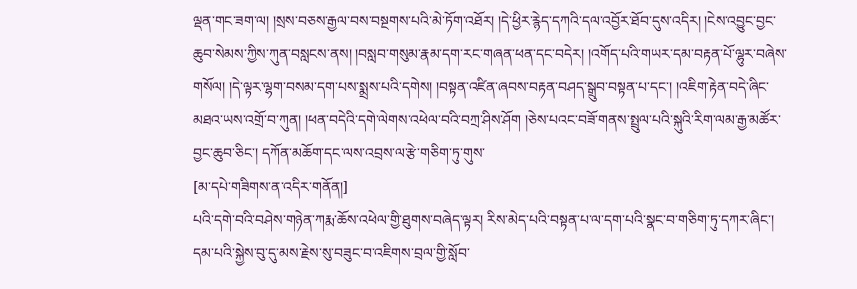ལྡན་གང་ཟག་ལ། །སྲས་བཅས་རྒྱལ་བས་བསྔགས་པའི་མེ་ཏོག་འཐོར། །དེ་ཕྱིར་རྙེད་དཀའི་དལ་འབྱོར་ཐོབ་དུས་འདིར། །ངེས་འབྱུང་བྱང་ཆུབ་སེམས་ཀྱིས་ཀུན་བསླངས་ནས། །བསླབ་གསུམ་རྣམ་དག་རང་གཞན་ཕན་དང་བདེར། །འགོད་པའི་གཡར་དམ་བརྟན་པོ་ལྷུར་བཞེས་གསོལ། །དེ་ལྟར་ལྷག་བསམ་དག་པས་སྨྲས་པའི་དགེས། །བསྟན་འཛིན་ཞབས་བརྟན་བཤད་སྒྲུབ་བསྟན་པ་དང་། །འཇིག་རྟེན་བདེ་ཞིང་མཐའ་ཡས་འགྲོ་བ་ཀུན། །ཕན་བདེའི་དགེ་ལེགས་འཕེལ་བའི་བཀྲ་ཤིས་ཤོག །ཅེས་པའང་བཟོ་གནས་སྤྲུལ་པའི་སྐུའི་རིག་ལམ་རྒྱ་མཚོར་བྱང་ཆུབ་ཅིང་། དཀོན་མཆོག་དང་ལས་འབྲས་ལ་རྩེ་གཅིག་ཏུ་གུས་
[མ་དཔེ་གཟིགས་ན་འདིར་གནོན།]
པའི་དགེ་བའི་བཤེས་གཉེན་ཀརྨ་ཆོས་འཕེལ་གྱི་ཐུགས་བཞེད་ལྟར། རིས་མེད་པའི་བསྟན་པ་ལ་དག་པའི་སྣང་བ་གཅིག་ཏུ་དཀར་ཞིང་། དམ་པའི་སྐྱེས་བུ་དུ་མས་རྗེས་སུ་བཟུང་བ་འཇིགས་བྲལ་གྱི་སློབ་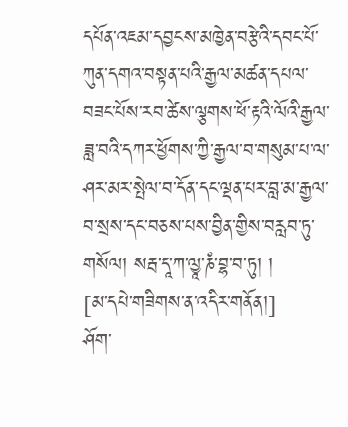དཔོན་འཇམ་དབྱངས་མཁྱེན་བརྩེའི་དབང་པོ་ཀུན་དགའ་བསྟན་པའི་རྒྱལ་མཚན་དཔལ་བཟང་པོས་རབ་ཚེས་ལྕགས་ཕོ་རྟའི་ལོའི་རྒྱལ་ཟླ་བའི་དཀར་ཕྱོགས་ཀྱི་རྒྱལ་བ་གསུམ་པ་ལ་ཤར་མར་སྤེལ་བ་དོན་དང་ལྡན་པར་བླ་མ་རྒྱལ་བ་སྲས་དང་བཅས་པས་བྱིན་གྱིས་བརླབ་ཏུ་གསོལ། སརྦ་དཱ་ཀ་ལྱཱ་ཎཾ་བྷ་བ་ཏུ། །
[མ་དཔེ་གཟིགས་ན་འདིར་གནོན།]
ཤོག་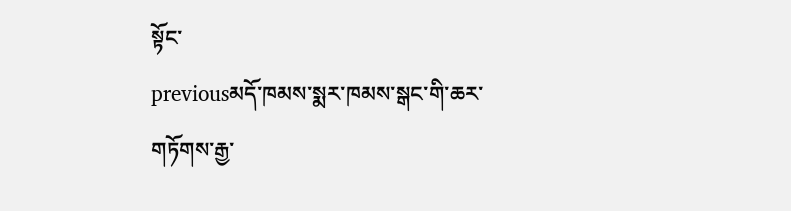སྟོང་
previousམདོ་ཁམས་སྨར་ཁམས་སྒང་གི་ཆར་གཏོགས་རྒྱ་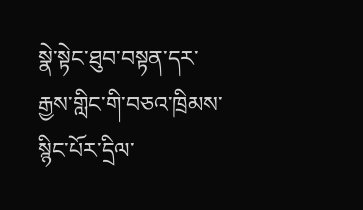སྣེ་སྟེང་ཐུབ་བསྟན་དར་རྒྱས་གླིང་གི་བཅའ་ཁྲིམས་སྙིང་པོར་དྲིལ་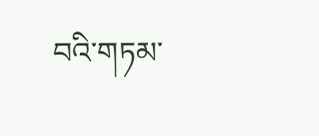བའི་གཏམ་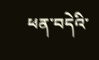ཕན་བདེའི་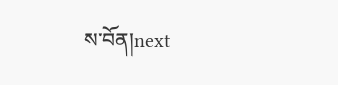ས་བོན།next